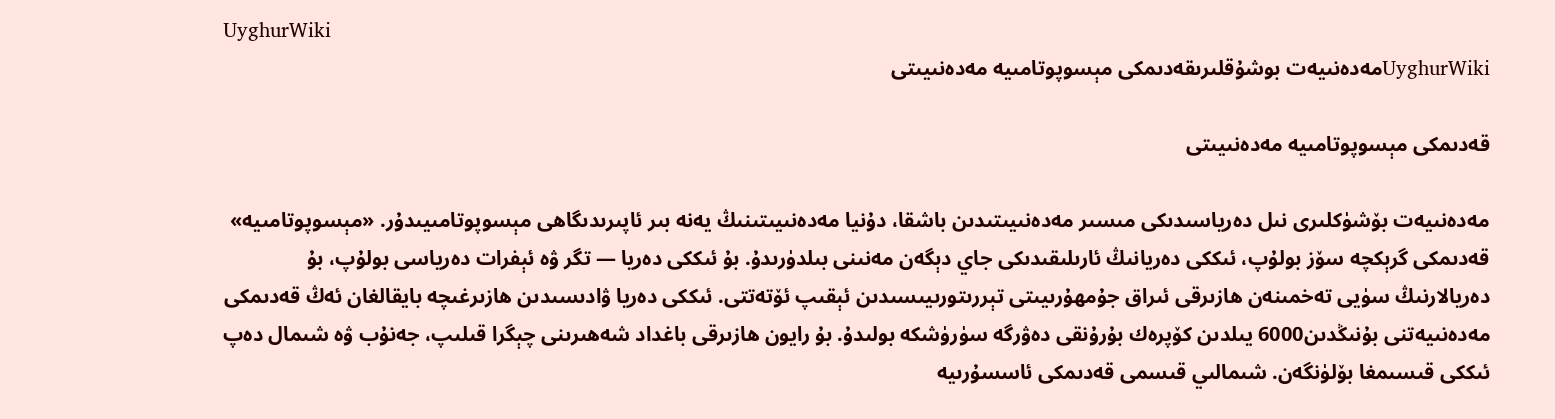UyghurWiki
UyghurWikiمەدەنىيەت بوشۇقلىرىقەدىمكى مېسوپوتامىيە مەدەنىيىتى

قەدىمكى مېسوپوتامىيە مەدەنىيىتى

مەدەنىيەت بۆشۈكلىرى نىل دەرياسىدىكى مىسىر مەدەنىيىتىدىن باشقا، دۇنيا مەدەنىيىتىنىڭ يەنە بىر ئاپىرىدىگاھى مېسوپوتامىيىدۇر. «مېسوپوتامىيە» قەدىمكى گرېكچە سۆز بولۇپ، ئىككى دەريانىڭ ئارىلىقىدىكى جاي دېگەن مەنىنى بىلدۈرىدۇ. بۇ ئىككى دەريا — تگر ۋە ئېفرات دەرياسى بولۇپ، بۇ دەريالارنىڭ سۈيى تەخمىنەن ھازىرقى ئىراق جۇمھۇرىيىتى تېررىتورىيىسىدىن ئېقىپ ئۆتەتتى. ئىككى دەريا ۋادىسىدىن ھازىرغىچە بايقالغان ئەڭ قەدىمكى مەدەنىيەتنى بۇنىڭدىن6000 يىلدىن كۆپرەك بۇرۇنقى دەۋرگە سۈرۈشكە بولىدۇ. بۇ رايون ھازىرقى باغداد شەھىرىنى چېگرا قىلىپ، جەنۇب ۋە شىمال دەپ ئىككى قىسىمغا بۆلۈنگەن. شىمالىي قىسمى قەدىمكى ئاسسۇرىيە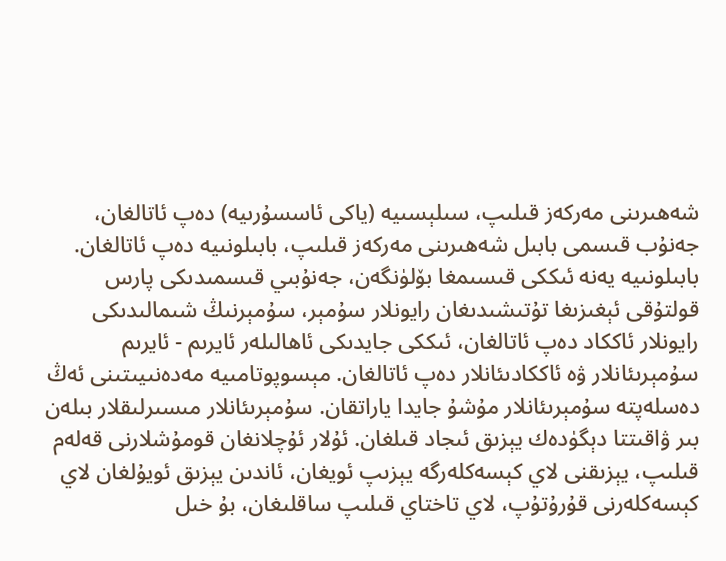شەھىرىنى مەركەز قىلىپ، سىلېسىيە (ياكى ئاسسۇرىيە) دەپ ئاتالغان، جەنۇب قىسمى بابىل شەھىرىنى مەركەز قىلىپ، بابىلونىيە دەپ ئاتالغان. بابىلونىيە يەنە ئىككى قىسىمغا بۆلۈنگەن، جەنۇبىي قىسمىدىكى پارس قولتۇقى ئېغىزىغا تۇتىشىدىغان رايونلار سۇمېر، سۇمېرنىڭ شىمالىدىكى رايونلار ئاككاد دەپ ئاتالغان، ئىككى جايدىكى ئاھالىلەر ئايرىم - ئايرىم سۇمېرىئانلار ۋە ئاككادىئانلار دەپ ئاتالغان. مېسوپوتامىيە مەدەنىيىتىنى ئەڭ دەسلەپتە سۇمېرىئانلار مۇشۇ جايدا ياراتقان. سۇمېرىئانلار مىسىرلىقلار بىلەن بىر ۋاقىتتا دېگۈدەك يېزىق ئىجاد قىلغان. ئۇلار ئۇچلانغان قومۇشلارنى قەلەم قىلىپ، يېزىقنى لاي كېسەكلەرگە يېزىپ ئويغان، ئاندىن يېزىق ئويۇلغان لاي كېسەكلەرنى قۇرۇتۇپ، لاي تاختاي قىلىپ ساقلىغان، بۇ خىل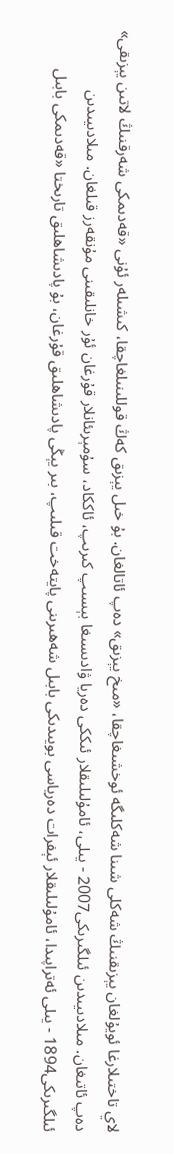لاي تاختىلارغا ئويۇلغان يېزىقنىڭ شەكلى شىنا شەكلىگە ئوخشىغاچقا، «مىخ يېزىق» دەپ ئاتالغان. بۇ خىل يېزىق كەڭ قوللىنىلغاچقا، كىشىلەر ئۇنى «قەدىمكى شەرقنىڭ لاتىن يېزىقى» دەپ ئاتىغان. مىلادىيىدىن ئىلگىرىكى2007 - يىلى، ئامۇلىلىقلار ئىككى دەريا ۋادىسىغا بېسىپ كىرىپ، ئاككاد، سۇمېرىئانلار قۇرغان ئۇر خانلىقىنى مۇنقەرز قىلغان. مىلادىيىدىن ئىلگىرىكى1894 - يىلى ئەتراپىدا، ئامۇلىلىقلار ئېفرات دەرياسى بويىدىكى بابىل شەھىرىنى پايتەخت قىلىپ، بىر يېڭى پادىشاھلىق قۇرغان، بۇ پادىشاھلىق تارىختا «قەدىمكى بابىل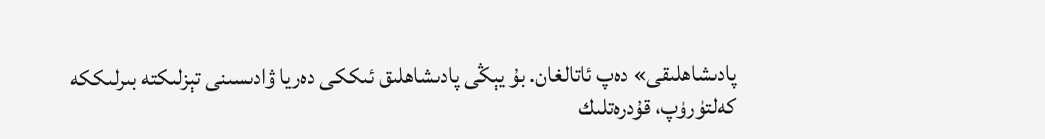پادىشاھلىقى» دەپ ئاتالغان. بۇ يېڭى پادىشاھلىق ئىككى دەريا ۋادىسىنى تېزلىكتە بىرلىككە كەلتۈرۈپ، قۇدرەتلىك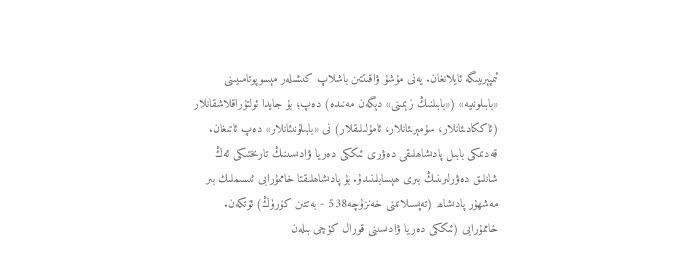ئىمپېرىيىگە ئايلانغان. يەنى مۇشۇ ۋاقىتتىن باشلاپ كىشىلەر مېسوپوتامىيىنى «بابىلونىيە» («بابىلنىڭ زېمىنى» دېگەن مەنىدە) دەپ؛ بۇ جايدا ئولتۇراقلاشقانلار (ئاككادىئانلار، سۇمېرىئانلار، ئامۇلىلىقلار) نى «بابىلۇنىئانلار» دەپ ئاتىغان. قەدىمكى بابىل پادىشاھلىقى دەۋرى ئىككى دەريا ۋادىسىنىڭ تارىختىكى ئەڭ شانلىق دەۋرلىرىنىڭ بىرى ھېسابلىنىدۇ. بۇ پادىشاھلىقتا خاممۇرابى ئىسىملىك بىر مەشھۇر پادىشاھ (تەپسىلاتىنى خەنزۇچە538 - بەتتىن كۆرۈڭ) ئۆتكەن. خاممۇرابى (ئىككى دەريا ۋادىسىنى قورال كۈچى بىلەن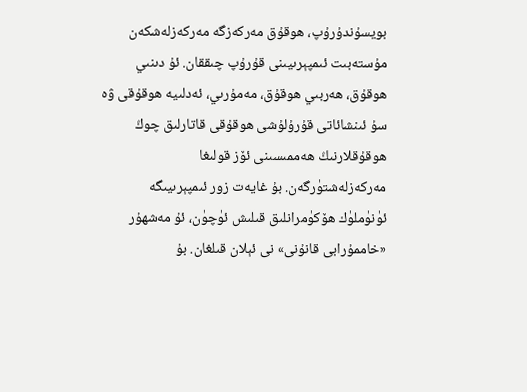بويسۇندۇرۇپ، ھوقۇق مەركەزگە مەركەزلەشكەن مۇستەبىت ئىمپېرىيىنى قۇرۇپ چىققان. ئۇ دىنىي ھوقۇق، ھەربىي ھوقۇق، مەمۇرىي، ئەدلىيە ھوقۇقى ۋە سۇ ئىنشائاتى قۇرۇلۇشى ھوقۇقى قاتارلىق چوڭ ھوقۇقلارنىڭ ھەممىسىنى ئۆز قولىغا مەركەزلەشتۈرگەن. بۇ غايەت زور ئىمپېرىيىگە ئۈنۈملۈك ھۆكۈمرانلىق قىلىش ئۈچۈن، ئۇ مەشھۇر «خاممۇرابى قانۇنى» نى ئېلان قىلغان. بۇ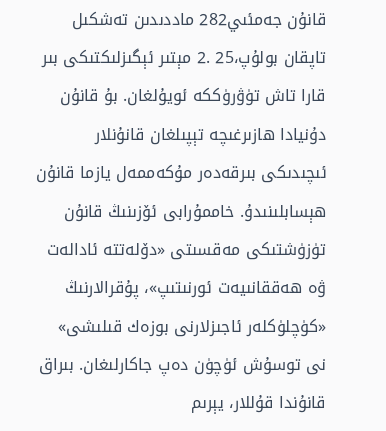قانۇن جەمئىي282 ماددىدىن تەشكىل تاپقان بولۇپ،25 .2 مېتىر ئېگىزلىكتىكى بىر قارا تاش تۈۋرۈككە ئويۇلغان. بۇ قانۇن دۇنيادا ھازىرغىچە تېپىلغان قانۇنلار ئىچىدىكى بىرقەدەر مۇكەممەل يازما قانۇن ھېسابلىنىدۇ. خاممۇرابى ئۆزىنىڭ قانۇن تۈزۈشتىكى مەقسىتى «دۆلەتتە ئادالەت ۋە ھەققانىيەت ئورنىتىپ»، پۇقرالارنىڭ «كۈچلۈكلەر ئاجىزلارنى بوزەك قىلىشى» نى توسۇش ئۈچۈن دەپ جاكارلىغان. بىراق قانۇندا قۇللار، يېرىم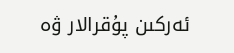ئەركىن پۇقرالار ۋە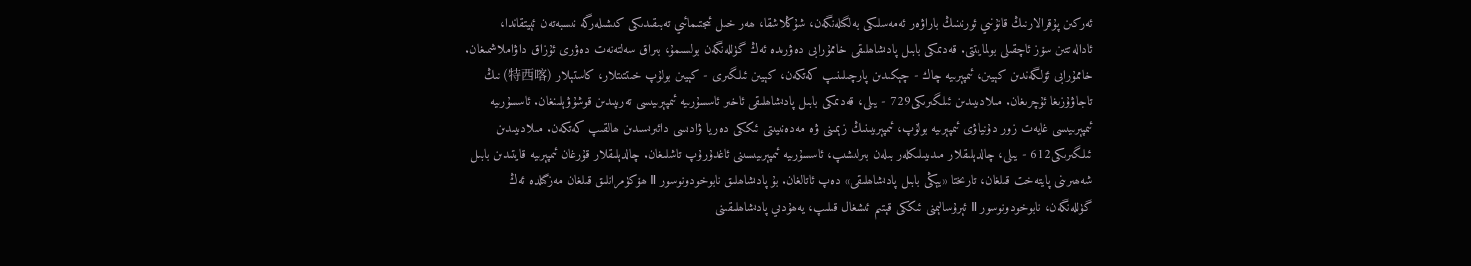ئەركىن پۇقرالارنىڭ قانۇنىي ئورنىنىڭ باراۋەر ئەمەسلىكى بەلگىلەنگەن، شۇڭلاشقا، ھەر خىل ئىجتىمائىي تەبىقىدىكى كىشىلەرگە نىسبەتەن ئېيتقاندا، ئادالەتتىن سۆز ئاچقىلى بولمايتتى. قەدىمكى بابىل پادىشاھلىقى خاممۇرابى دەۋرىدە ئەڭ گۈللەنگەن بولسىمۇ، بىراق سەلتەنەت دەۋرى ئۇزاق داۋاملاشمىغان. خاممۇرابى ئۆلگەندىن كېيىن، ئىمپېرىيە چاك - چېكىدىن پارچىلىنىپ كەتكەن، كېيىن ئىلگىرى - كېيىن بولۇپ خىتتىتلار، كاستېلار (特西喀) نىڭ تاجاۋۇزىغا ئۇچرىغان. مىلادىيىدىن ئىلگىرىكى729 - يىلى، قەدىمكى بابىل پادىشاھلىقى ئاخىر ئاسسۇرىيە ئىمپېرىيىسى تەرىپىدىن قوشۇۋېلىنغان. ئاسسۇرىيە ئىمپېرىيىسى غايەت زور دۇنياۋى ئىمپېرىيە بولۇپ، ئىمپېرىيىنىڭ زېمىنى ۋە مەدەنىيىتى ئىككى دەريا ۋادىسى دائىرىسىدىن ھالقىپ كەتكەن. مىلادىيىدىن ئىلگىرىكى612 - يىلى، چالدېلىقلار مىدىيىلىكلەر بىلەن بىرلىشىپ، ئاسسۇرىيە ئىمپېرىيىسىنى ئاغدۇرۇپ تاشلىغان. چالدېلىقلار قۇرغان ئىمپېرىيە قايتىدىن بابىل شەھىرىنى پايتەخت قىلغان، تارىختا «يېڭى بابىل پادىشاھلىقى» دەپ ئاتالغان. بۇ پادىشاھلىق نابوخودونوسور Ⅱ ھۆكۈمرانلىق قىلغان مەزگىلدە ئەڭ گۈللەنگەن، نابوخودونوسور Ⅱ ئېرۇسالېمنى ئىككى قېتىم ئىشغال قىلىپ، يەھۇدىي پادىشاھلىقىنى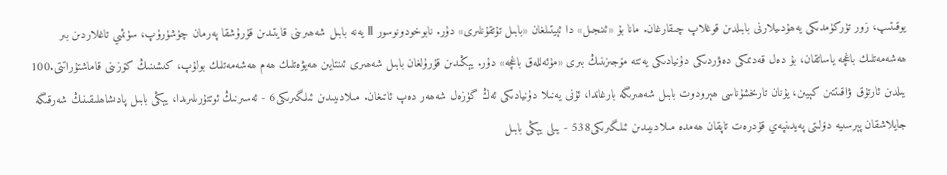يوقىتىپ، زور تۈركۈمدىكى يەھۇدىيلارنى بابىلدىن قوغلاپ چىقارغان. مانا بۇ «ئىنجىل» دا ئېيتىلغان «بابىل تۇتقۇنلىرى» دۇر. نابوخودونوسور Ⅱ يەنە بابىل شەھىرىنى قايتىدىن قۇرۇشقا پەرمان چۈشۈرۈپ، سۈنئىي تاغلاردىن بىر ھەشەمەتلىك باغچە ياساتقان، بۇ دەل قەدىمكى دەۋردىكى دۇنيادىكى يەتتە مۆجىزىنىڭ بىرى «مۇئەللەق باغچە» دۇر. يېڭىدىن قۇرۇلغان بابىل شەھىرى ئىنتايىن ھەيۋەتلىك ھەم ھەشەمەتلىك بولۇپ، كىشىنىڭ كۆزىنى قاماشتۇراتتى.100 يىلدىن ئارتۇق ۋاقىتتىن كېيىن، يۇنان تارىخشۇناسى ھېرودوت بابىل شەھىرىگە بارغاندا، ئۇنى يەنىلا دۇنيادىكى ئەڭ گۈزەل شەھەر دەپ ئاتىغان. مىلادىيىدىن ئىلگىرىكى6 - ئەسىرنىڭ ئوتتۇرىلىرىدا، يېڭى بابىل پادىشاھلىقىنىڭ شەرقىگە جايلاشقان پېرسىيە دۆلىتى پەيدىنپەي قۇدرەت تاپقان ھەمدە مىلادىيىدىن ئىلگىرىكى538 - يىلى يېڭى بابىل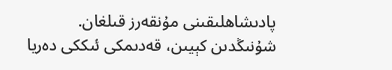پادىشاھلىقىنى مۇنقەرز قىلغان. شۇنىڭدىن كېيىن، قەدىمكى ئىككى دەريا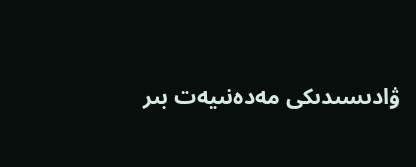ۋادىسىدىكى مەدەنىيەت بىر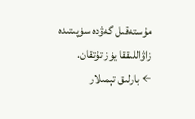مۇستەقىل گەۋدە سۈپىتىدە زاۋاللىققا يۈز تۇتقان.
← بارلىق تېمىلار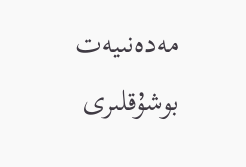مەدەنىيەت بوشۇقلىرى